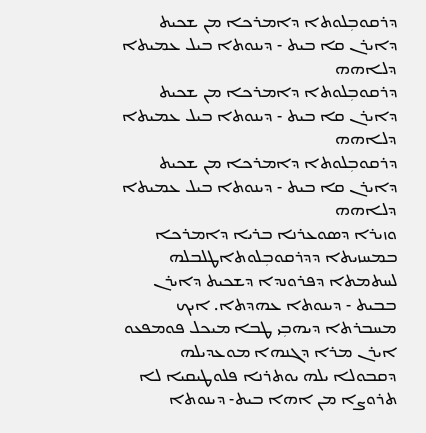ܕܪܩܘܒܼܠܘܬܐ ܕܐܡܪܟܐ ܡܢ ܫܟܝܬ ܕܐܝܪܢ ܩܐ ܒܝܬ - ܕܝܢܘܬܐ ܒܝܠ ܥܡܝܬܐ ܕܠܐܗܗ
ܕܪܩܘܒܼܠܘܬܐ ܕܐܡܪܟܐ ܡܢ ܫܟܝܬ ܕܐܝܪܢ ܩܐ ܒܝܬ - ܕܝܢܘܬܐ ܒܝܠ ܥܡܝܬܐ ܕܠܐܗܗ
ܕܪܩܘܒܼܠܘܬܐ ܕܐܡܪܟܐ ܡܢ ܫܟܝܬ ܕܐܝܪܢ ܩܐ ܒܝܬ - ܕܝܢܘܬܐ ܒܝܠ ܥܡܝܬܐ ܕܠܐܗܗ
ܘܙܝܪܐ ܕܣܘܥܪܢܐ ܒܪܝܐ ܕܐܡܪܟܐ ܒܡܚܙܝܬܐ ܕܕܪܩܘܒܼܠܘܬܐܛܠܒܠܗ ܠܚܬܡܬܐ ܕܦܪܘܢܕܐ ܕܫܟܝܬ ܕܐܝܪܢ ܒܒܝܬ - ܕܝܢܘܬܐ ܥܗܕܬܐ. ܐܝܟ ܡܚܒܪܬܐ ܕܝܗܒܼܝ ܛܒܐ ܡܝܟܠ ܦܘܡܦܥܘ ܐܝܪܢ ܡܪܐ ܕܓܢܗܐ ܡܘܥܕܝܠܗ ܕܩܒܘܠܐ ܝܠܗ ܝܘܬܪܢܐ ܦܠܘܛܝܩܝܐ ܠܐ ܬܪܘܨܐ ܡܢ ܐܗܐ ܒܝܬ- ܕܝܢܘܬܐ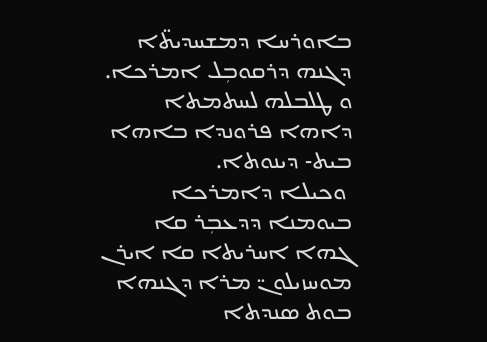ܒܐܘܪܚܐ ܕܡܫܚܕܝܬ̈ܐ ܕܓܢܗ ܕܪܩܘܒܼܠ ܐܡܪܟܐ. ܘ ܛܠܒܠܗ ܠܚܬܡܬܐ ܕܐܗܐ ܦܪܘܢܕܐ ܒܐܗܐ ܒܝܬ- ܕܝܢܘܬܐ.
 ܘܟܝܠܐ ܕܐܡܪܟܐ ܒܝܘܡܢܐ ܕܕܥܒܼܪ ܩܐ ܓܗܐ ܐܚܪܝܬܐ ܩܐ ܐܝܪܢ ܡܘܚܙܝܠܘܢ̈ ܡܪܐ ܕܓܢܗܐ ܒܘܬ ܣܢܕܬܐ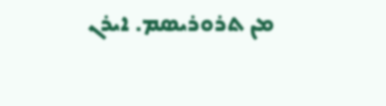ܡܢ ܬܪܘܪܝܣܡ. ܐܝܪܢ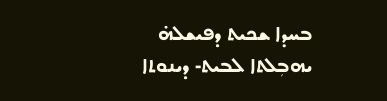ܒܚܕܐ ܫܟܝܬ ܕܦܝܫܠܗ̇ ܝܗܒܼܠܬܐ ܠܒܝܬ- ܕܝܢܘܬܐ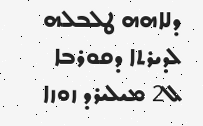ܕܠܐܗܗ ܛܠܒܠܗ ܠܕܝܪܬܐ ܕܩܘܪܒܐ ܠ2 ܡܝܠܝܪܕ ܙܘܙܐ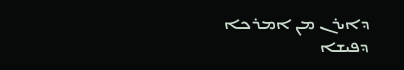ܕܐܝܪܢ ܡܢ ܐܡܪܟܐ ܕܦܝܫܐ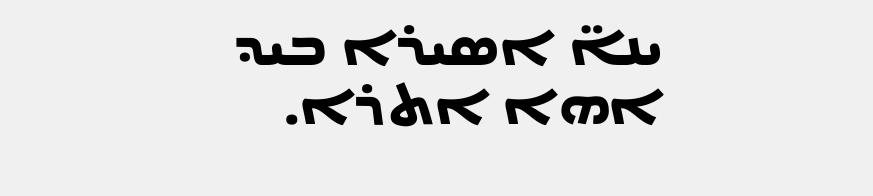ܝܢܐ̈ ܐܣܝܪܐ ܒܝܕ ܐܗܐ ܐܬܪܐ.